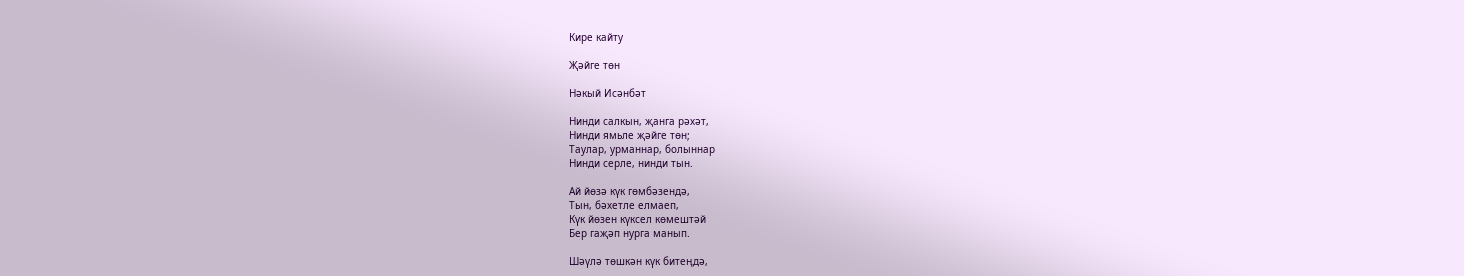Кире кайту

Җәйге төн

Нәкый Исәнбәт

Нинди салкын, җанга рәхәт,
Нинди ямьле җәйге төн;
Таулар, урманнар, болыннар
Нинди серле, нинди тын.

Ай йөзә күк гөмбәзендә,
Тын, бәхетле елмаеп,
Күк йөзен күксел көмештәй
Бер гаҗәп нурга манып.

Шәүлә төшкән күк битеңдә,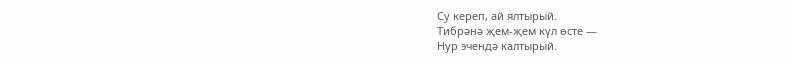Су кереп, ай ялтырый.
Тибрәнә җем-җем күл өсте —
Нур эчендә калтырый.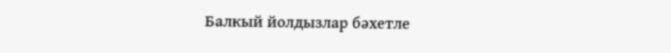Балкый йолдызлар бәхетле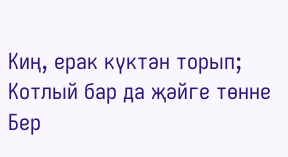Киң, ерак күктән торып;
Котлый бар да җәйге төнне
Бер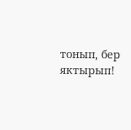тонып, бер яктырып!